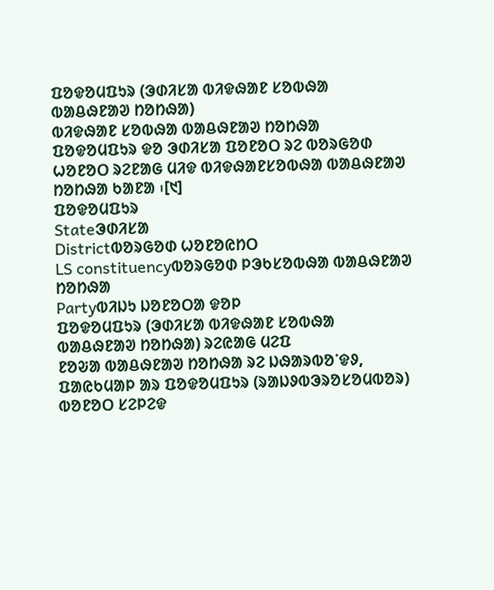ᱯᱚᱫᱚᱢᱯᱩᱨ (ᱳᱰᱤᱥᱟ ᱵᱤᱫᱷᱟᱱ ᱥᱚᱵᱷᱟ ᱵᱟᱪᱷᱱᱟᱣ ᱴᱚᱴᱷᱟ)
ᱵᱤᱫᱷᱟᱱ ᱥᱚᱵᱷᱟ ᱵᱟᱪᱷᱱᱟᱣ ᱴᱚᱴᱷᱟ
ᱯᱚᱫᱚᱢᱯᱩᱨ ᱫᱚ ᱳᱰᱤᱥᱟ ᱯᱚᱱᱚᱛ ᱨᱮ ᱵᱚᱨᱜᱚᱰ ᱦᱚᱱᱚᱛ ᱨᱮᱱᱟᱜ ᱢᱤᱫ ᱵᱤᱫᱷᱟᱱᱥᱚᱵᱷᱟ ᱵᱟᱪᱷᱱᱟᱣ ᱴᱚᱴᱷᱟ ᱠᱟᱱᱟ ᱾[᱑]
ᱯᱚᱫᱚᱢᱯᱩᱨ
Stateᱳᱰᱤᱥᱟ
Districtᱵᱚᱨᱜᱚᱰ ᱦᱚᱱᱚᱭᱴᱛ
LS constituencyᱵᱚᱨᱜᱚᱰ ᱞᱳᱠᱥᱚᱵᱷᱟ ᱵᱟᱪᱷᱱᱟᱣ ᱴᱚᱴᱷᱟ
Partyᱵᱤᱡᱩ ᱡᱚᱱᱚᱛᱟ ᱫᱚᱞ
ᱯᱚᱫᱚᱢᱯᱩᱨ (ᱳᱰᱤᱥᱟ ᱵᱤᱫᱷᱟᱱ ᱥᱚᱵᱷᱟ ᱵᱟᱪᱷᱱᱟᱣ ᱴᱚᱴᱷᱟ) ᱨᱮᱭᱟᱜ ᱢᱮᱯ
ᱱᱚᱶᱟ ᱵᱟᱪᱷᱱᱟᱣ ᱴᱚᱴᱷᱟ ᱨᱮ ᱡᱷᱟᱨᱵᱚᱸᱫᱽ, ᱯᱟᱭᱠᱢᱟᱞ ᱟᱨ ᱯᱚᱫᱚᱢᱯᱩᱨ (ᱨᱟᱡᱽᱵᱳᱨᱚᱥᱚᱢᱵᱚᱨ) ᱵᱚᱱᱚᱛ ᱥᱮᱞᱮᱫ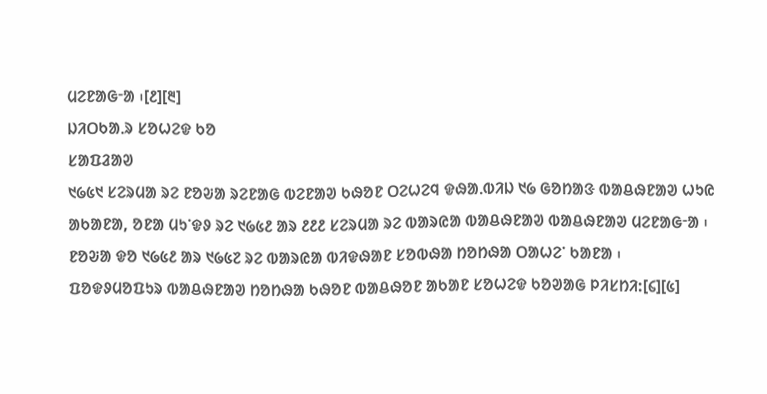ᱢᱮᱱᱟᱜᱼᱟ ᱾[᱒][᱓]
ᱡᱤᱛᱠᱟᱹᱨ ᱥᱚᱦᱮᱫ ᱠᱚ
ᱥᱟᱯᱲᱟᱣ
᱑᱙᱕᱑ ᱥᱮᱨᱢᱟ ᱨᱮ ᱱᱚᱶᱟ ᱨᱮᱱᱟᱜ ᱵᱮᱱᱟᱣ ᱠᱷᱚᱱ ᱛᱮᱦᱮᱧ ᱫᱷᱟᱹᱵᱤᱡ ᱑᱙ ᱜᱚᱴᱟᱝ ᱵᱟᱪᱷᱱᱟᱣ ᱦᱩᱭ ᱟᱠᱟᱱᱟ, ᱚᱱᱟ ᱢᱩᱸᱫᱽ ᱨᱮ ᱑᱙᱕᱒ ᱟᱨ ᱒᱒᱒ ᱥᱮᱨᱢᱟ ᱨᱮ ᱵᱟᱨᱭᱟ ᱵᱟᱪᱷᱱᱟᱣ ᱵᱟᱪᱷᱱᱟᱣ ᱢᱮᱱᱟᱜᱼᱟ ᱾ ᱱᱚᱶᱟ ᱫᱚ ᱑᱙᱕᱒ ᱟᱨ ᱑᱙᱕᱗ ᱨᱮ ᱵᱟᱨᱭᱟ ᱵᱤᱫᱷᱟᱱ ᱥᱚᱵᱷᱟ ᱴᱚᱴᱷᱟ ᱛᱟᱦᱮᱸ ᱠᱟᱱᱟ ᱾
ᱯᱚᱫᱽᱢᱚᱯᱩᱨ ᱵᱟᱪᱷᱱᱟᱣ ᱴᱚᱴᱷᱟ ᱠᱷᱚᱱ ᱵᱟᱪᱷᱚᱱ ᱟᱠᱟᱱ ᱥᱚᱦᱮᱫ ᱠᱚᱣᱟᱜ ᱞᱤᱥᱴᱤ:[᱔][᱕]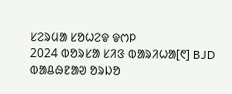ᱥᱮᱨᱢᱟ ᱥᱚᱦᱮᱫ ᱫᱬᱞ
2024 ᱵᱚᱨᱥᱟ ᱥᱤᱝ ᱵᱟᱨᱤᱦᱟ[᱖] BJD
ᱵᱟᱪᱷᱱᱟᱣ ᱚᱨᱡᱚ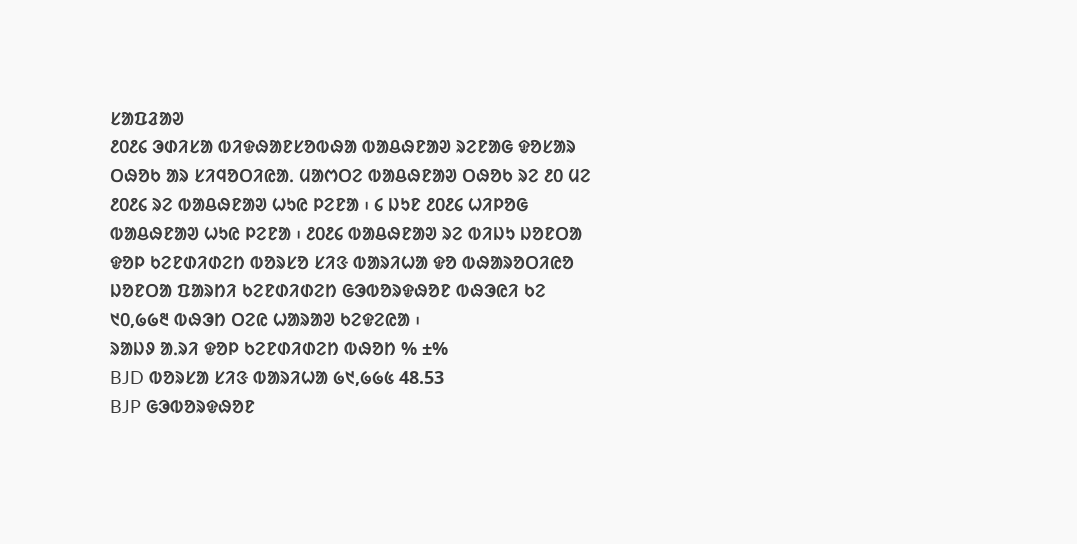ᱥᱟᱯᱲᱟᱣ
᱒᱐᱒᱔ ᱳᱰᱤᱥᱟ ᱵᱤᱫᱷᱟᱱᱥᱚᱵᱷᱟ ᱵᱟᱪᱷᱱᱟᱣ ᱨᱮᱱᱟᱜ ᱫᱚᱥᱟᱨ ᱛᱷᱚᱠ ᱟᱨ ᱥᱤᱧᱚᱛᱤᱭᱟᱹ ᱢᱟᱬᱛᱮ ᱵᱟᱪᱷᱱᱟᱣ ᱛᱷᱚᱠ ᱨᱮ ᱒᱐ ᱢᱮ ᱒᱐᱒᱔ ᱨᱮ ᱵᱟᱪᱷᱱᱟᱣ ᱦᱩᱭ ᱞᱮᱱᱟ ᱾ ᱔ ᱡᱩᱱ ᱒᱐᱒᱔ ᱦᱤᱞᱚᱜ ᱵᱟᱪᱷᱱᱟᱣ ᱦᱩᱭ ᱞᱮᱱᱟ ᱾ ᱒᱐᱒᱔ ᱵᱟᱪᱷᱱᱟᱣ ᱨᱮ ᱵᱤᱡᱩ ᱡᱚᱱᱛᱟ ᱫᱚᱞ ᱠᱮᱱᱰᱤᱰᱮᱴ ᱵᱚᱨᱥᱚ ᱥᱤᱝ ᱵᱟᱨᱤᱦᱟ ᱫᱚ ᱵᱷᱟᱨᱚᱛᱤᱭᱚ ᱡᱚᱱᱛᱟ ᱯᱟᱨᱴᱤ ᱠᱮᱱᱰᱤᱰᱮᱴ ᱜᱳᱵᱚᱨᱫᱷᱚᱱ ᱵᱷᱳᱭᱤ ᱠᱮ ᱑᱐,᱙᱙᱓ ᱵᱷᱳᱴ ᱛᱮᱭ ᱦᱟᱨᱟᱣ ᱠᱮᱫᱮᱭᱟ ᱾
ᱨᱟᱡᱽ ᱟᱹᱨᱤ ᱫᱚᱞ ᱠᱮᱱᱰᱤᱰᱮᱴ ᱵᱷᱚᱴ % ±%
BJD ᱵᱚᱨᱥᱟ ᱥᱤᱝ ᱵᱟᱨᱤᱦᱟ ᱙᱑,᱙᱙᱕ 48.53
BJP ᱜᱳᱵᱚᱨᱫᱷᱚᱱ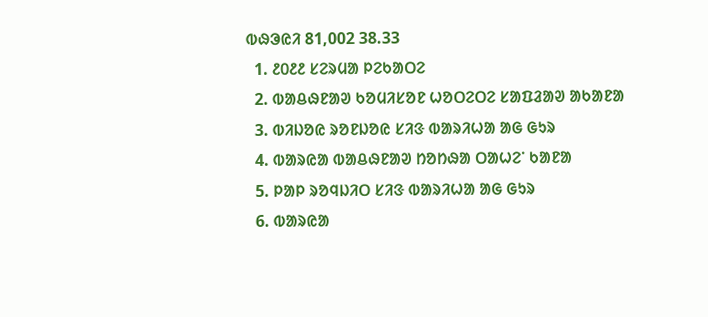ᱵᱷᱳᱭᱤ 81,002 38.33
  1. ᱒᱐᱒᱒ ᱥᱮᱨᱢᱟ ᱞᱮᱠᱟᱛᱮ
  2. ᱵᱟᱪᱷᱱᱟᱣ ᱠᱚᱢᱤᱥᱚᱱ ᱦᱚᱛᱮᱛᱮ ᱥᱟᱯᱲᱟᱣ ᱟᱠᱟᱱᱟ
  3. ᱵᱤᱡᱚᱭ ᱨᱚᱱᱡᱚᱭ ᱥᱤᱝ ᱵᱟᱨᱤᱦᱟ ᱟᱜ ᱜᱩᱨ
  4. ᱵᱟᱨᱭᱟ ᱵᱟᱪᱷᱱᱟᱣ ᱴᱚᱴᱷᱟ ᱛᱟᱦᱮᱸ ᱠᱟᱱᱟ
  5. ᱞᱟᱞ ᱨᱚᱧᱡᱤᱛ ᱥᱤᱝ ᱵᱟᱨᱤᱦᱟ ᱟᱜ ᱜᱩᱨ
  6. ᱵᱟᱨᱭᱟ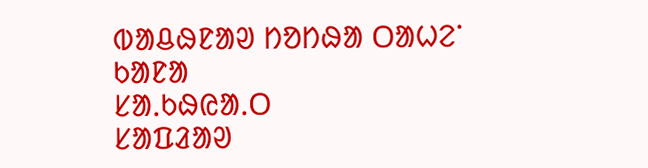ᱵᱟᱪᱷᱱᱟᱣ ᱴᱚᱴᱷᱟ ᱛᱟᱦᱮᱸ ᱠᱟᱱᱟ
ᱥᱟᱹᱠᱷᱭᱟᱹᱛ
ᱥᱟᱯᱲᱟᱣ